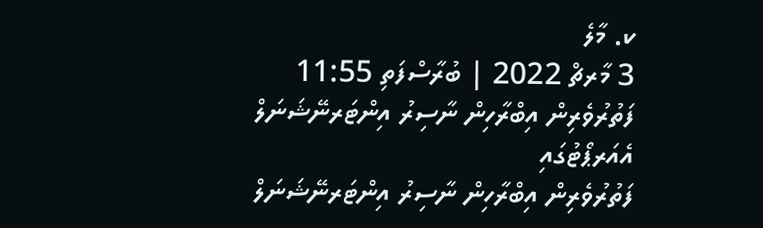ކ. މާލެ
3 މާރޗް 2022 | ބުރާސްފަތި 11:55
ފަތުރުވެރިން އިބްރާހިން ނާސިރު އިންޓަރނޭޝަނަލް އެއަރޕޯޓުގައި
ފަތުރުވެރިން އިބްރާހިން ނާސިރު އިންޓަރނޭޝަނަލް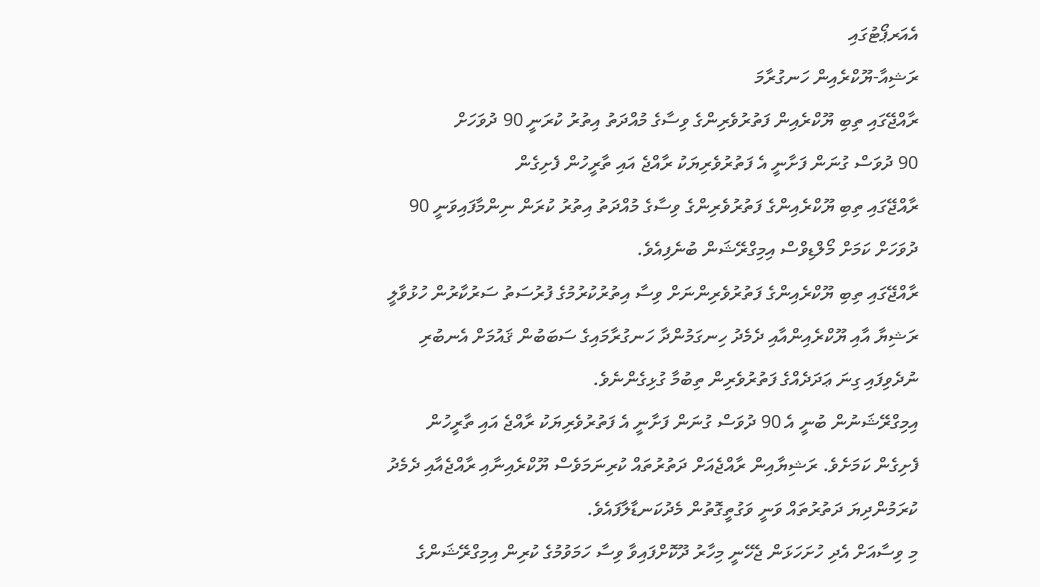އެއަރޕޯޓުގައި
ރަޝިއާ-ޔޫކްރެއިން ހަނގުރާމަ
ރާއްޖޭގައި ތިބި ޔޫކްރެއިން ފަތުރުވެރިންގެ ވިސާގެ މުއްދަތު އިތުރު ކުރަނީ 90 ދުވަހަށް
90 ދުވަސް ގުނަން ފަށާނީ އެ ފަތުރުވެރިޔަކު ރާއްޖެ އައި ތާރީހުން ފެށިގެން
ރާއްޖޭގައި ތިބި ޔޫކްރެއިންގެ ފަތުރުވެރިންގެ ވިސާގެ މުއްދަތު އިތުރު ކުރަން ނިންމާފައިވަނީ 90 ދުވަހަށް ކަމަށް މޯލްޑިވްސް އިމިގްރޭޝަން ބުނެފިއެވެ.
ރާއްޖޭގައި ތިބި ޔޫކްރެއިންގެ ފަތުރުވެރިންނަށް ވިސާ އިތުރުކުރުމުގެ ފުރުސަތު ސަރުކާރުން ހުޅުވާލީ ރަޝިޔާ އާއި ޔޫކްރެއިންއާއި ދެމެދު ހިނގަމުންދާ ހަނގުރާމައިގެ ސަބަބުން ޤައުމަށް އެނބުރި ނުދެވިފައި ގިނަ ޢަދަދެއްގެ ފަތުރުވެރިން ތިބުމާ ގުޅިގެންނެވެ.
އިމިގްރޭޝަނުން ބުނީ އެ 90 ދުވަސް ގުނަން ފަށާނީ އެ ފަތުރުވެރިޔަކު ރާއްޖެ އައި ތާރީހުން ފެށިގެން ކަމަށެވެ. ރަޝިޔާއިން ރާއްޖެއަށް ދަތުރުތައް ކުރިނަމަވެސް ޔޫކްރެއިނާއި ރާއްޖެއާއި ދެމެދު ކުރަމުންދިޔަ ދަތުރުތައް ވަނީ ވަގުތީގޮތުން މެދުކަނޑާލާފައެވެ.
މި ވިސާއަށް އެދި ހުށަހަޅަން ޖެހޭނީ މިހާރު ދޫކޮށްފައިވާ ވިސާ ހަމަވުމުގެ ކުރިން އިމިގްރޭޝަންގެ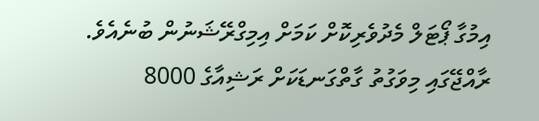އިމުގާ ޕޯޓަލް މެދުވެރިކޮށް ކަމަށް އިމިގްރޭޝަނުން ބުނެއެވެ. ރާއްޖޭގައި މިވަގުތު ގާތްގަނޑަކަށް ރަޝިއާގެ 8000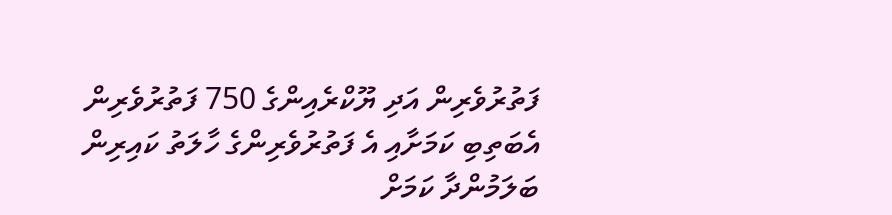ފަތުރުވެރިން އަދި ޔޫކްރެއިންގެ 750 ފަތުރުވެރިން އެބަތިބި ކަމަށާއި އެ ފަތުރުވެރިންގެ ހާލަތު ކައިރިން ބަލަމުންދާ ކަމަށް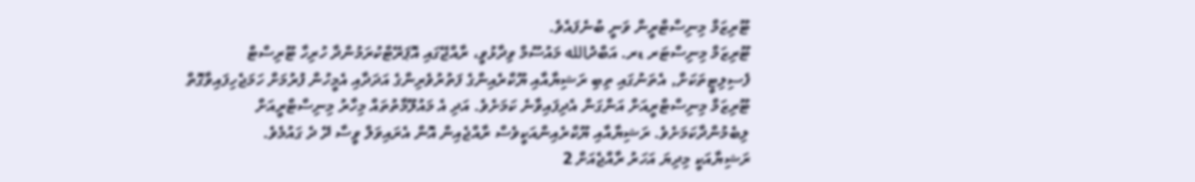ޓޫރިޒަމް މިނިސްޓްރީން ވަނީ ބުނެފައެވެ.
ޓޫރިޒަމް މިނިސްޓަރ ޑރ. އަބްދުالله މައުސޫމް ވިދާޅުވީ، ރާއްޖޭގައި އޮޕަރޭޓްކުރަމުންދާ ހުރިހާ ޓޫރިސްޓް ފެސިލިޓީތަކަށް, އެތަނުގައި ތިބި ރަޝިޔާއާއި ޔޫކްރެއިންގެ ފަތުރުވެރިންގެ އަދަދާއި އެމީހުން ފުރުމަށް ހަމަޖެހިފައިވާގޮތް ޓޫރިޒަމް މިނިސްޓްރީއަށް އަންގަން އެދިފައިވާނެ ކަމަށެވެ. އަދި އެ މައުލޫމާތުތައް މިހާރު މިނިސްޓްރީއަށް ލިބެމުންދާކަމަށެވެ. ރަޝިޔާއާއި ޔޫކްރެއިންއަކީވެސް ރާއްޖެއިން އޮން އެރައިވަލް ވީސާ ދޭ ދެ ގައުމެވެ.
ރަޝިޔާއަކީ މިދިޔަ އަހަރު ރާއްޖެއަށް 2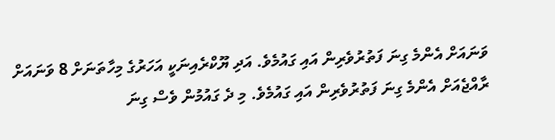ވަނައަށް އެންމެ ގިނަ ފަތުރުވެރިން އައި ގައުމެވެ. އަދި ޔޫކްރެއިނަކީ އަހަރުގެ މިހާތަނަށް 8 ވަނައަށް ރާއްޖެއަށް އެންމެ ގިނަ ފަތުރުވެރިން އައި ގައުމެވެ. މި ދެ ގައުމުން ވެސް ގިނަ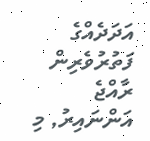އަދަދެއްގެ ފަތުރުވެރިން ރާއްޖެ އަންނައިރު, މި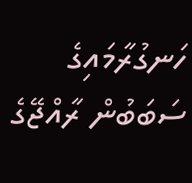ހަނގުރާމައިގެ ސަބަބުން ރާއްޖޭގެ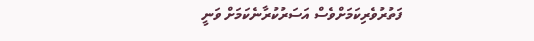ފަތުރުވެރިކަމަށްވެސް އަސަރުކުރާނެކަމަށް ވަނީ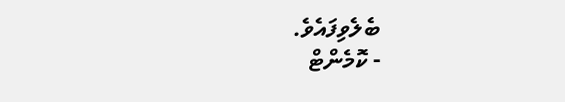ބެލެވިފައެވެ.
- ކޮމެންޓް